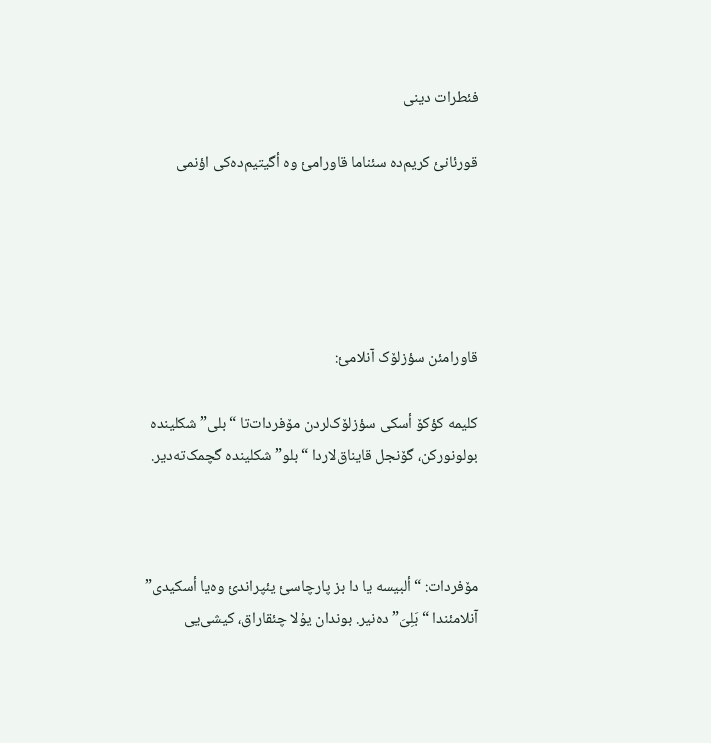فئطرات دینی

قورئانئ کریم‌دە سئناما قاورامئ وە أگیتیم‌دەکی اؤنمی





قاورامئن سؤزلۆک آنلامئ:

کلیمە کؤکۆ أسکی سؤزلۆک‌لردن مۆفردات‌تا “بلی” شکلیندە بولونورکن، گۆنجل قایناق‌لاردا “بلو” شکلیندە گچمک‌تەدیر.



مۆفردات: “ألبیسە یا دا بز پارچاسئ یئپراندئ وەیا أسکیدی” آنلامئندا “بَلِیَ” دەنیر. بوندان یۇلا چئقاراق، کیشی‌یی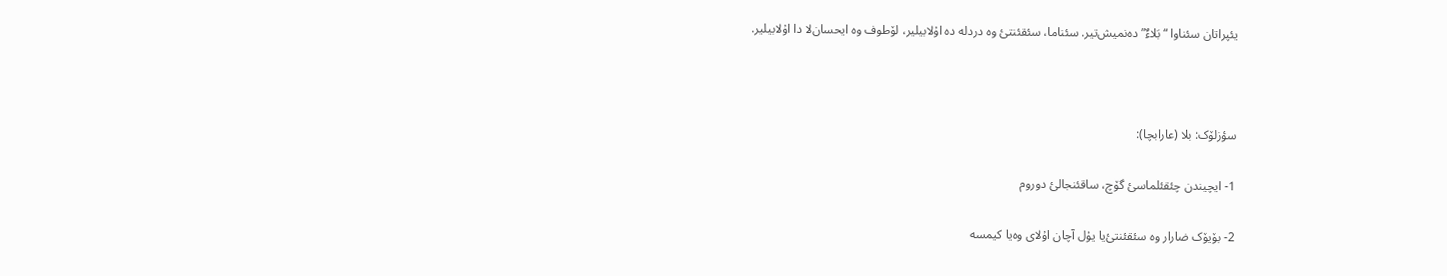یئپراتان سئناوا “بَلاءٌ” دەنمیش‌تیر. سئناما، سئقئنتئ وە دردلە دە اۇلابیلیر، لۆطوف وە ایحسان‌لا دا اۇلابیلیر.



سؤزلۆک: بلا (عارابچا):

1- ایچیندن چئقئلماسئ گۆچ، ساقئنجالئ دوروم

2- بۆیۆک ضارار وە سئقئنتئ‌یا یۇل آچان اۇلای وەیا کیمسە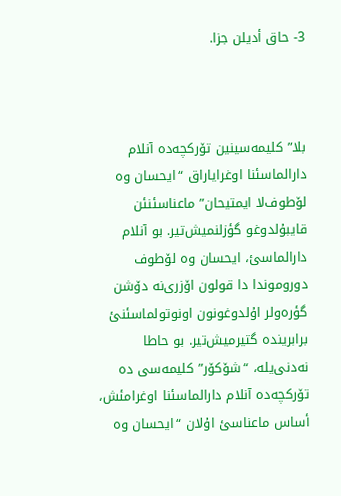3- حاق أدیلن جزا.



بلا” کلیمەسینین تۆرکچەدە آنلام دارالماسئنا اوغرایاراق “ایحسان وە لۆطوف‌لا ایمتیحان” ماعناسئنئن قایبۇلدوغو گؤزلنمیش‌تیر. بو آنلام دارالماسئ، ایحسان وە لۆطوف دوروموندا دا قولون اۆزری‌نە دۆشن گؤرەولر اۇلدوغونون اونوتولماسئنئ برابریندە گتیرمیش‌تیر. بو حاطا نەدنی‌یلە، “شۆکۆر” کلیمەسی دە تۆرکچەدە آنلام دارالماسئنا اوغرامئش، أساس ماعناسئ اۇلان “ایحسان وە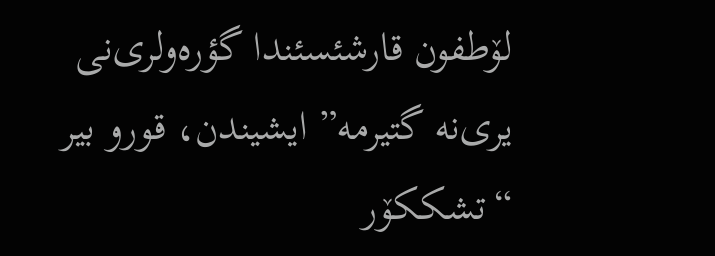لۆطفون قارشئسئندا گؤرەولری‌نی یری‌نە گتیرمە” ایشیندن، قورو بیر “تشککۆر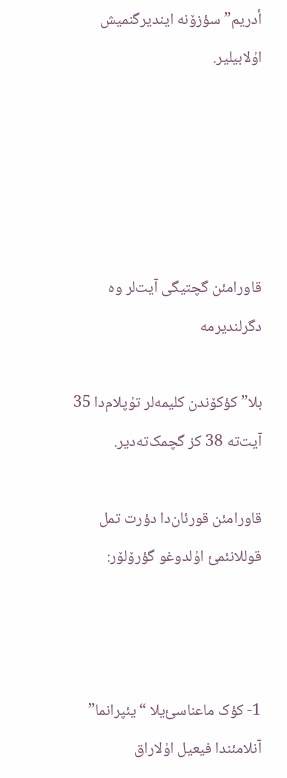أدریم” سؤزۆنە ایندیرگنمیش اۇلابیلیر.





قاورامئن گچتیگی آیت‌لر وە دگرلندیرمە

بلا” کؤکۆندن کلیمەلر تۇپلام‌دا 35 آیت‌تە 38 کز گچمک‌تەدیر.

قاورامئن قورئان‌دا دؤرت تمل قوللانئمئ اۇلدوغو گؤرۆلۆر:



1- کؤک ماعناسئ‌یلا “یئپرانما” آنلامئندا فیعیل اۇلاراق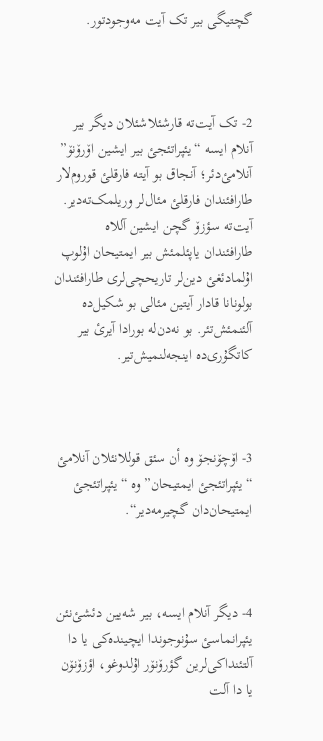گچتیگی بیر تک آیت مەوجودتور.



2- تک آیت‌تە قارشئلاشئلان دیگر بیر آنلام ایسە “یئپراتئجئ بیر ایشین اۆرۆنۆ” آنلامئ‌دئر؛ آنجاق بو آیتە فارقلئ قوروم‌لار طارافئندان فارقلئ مئال‌لر وریلمک‌تەدیر. آیت‌تە سؤزۆ گچن ایشین آللاە طارافئندان یاپئلمئش بیر ایمتیحان اۇلوپ اۇلمادئغئ دین‌لر تاریحچی‌لری طارافئندان بولونانا قادار آیتین مئالی بو شکیل‌دە آلئنمئش‌تئر. بو نەدن‌لە بورادا آیرئ بیر کاتگۇری‌دە اینجەلنمیش‌تیر.



3- اۆچۆنجۆ وە أن سئق قوللانئلان آنلامئ “یئپراتئجئ ایمتیحان” وە “یئپراتئجئ ایمتیحان‌دان گچیرمەدیر“.



4- دیگر آنلام ایسە، بیر شەیین دئشئ‌نئن یئپرانماسئ سۇنوجوندا ایچیندەکی یا دا آلتئنداکی‌لرین گؤرۆنۆر اۇلدوغو، اؤزۆنۆن یا دا آلت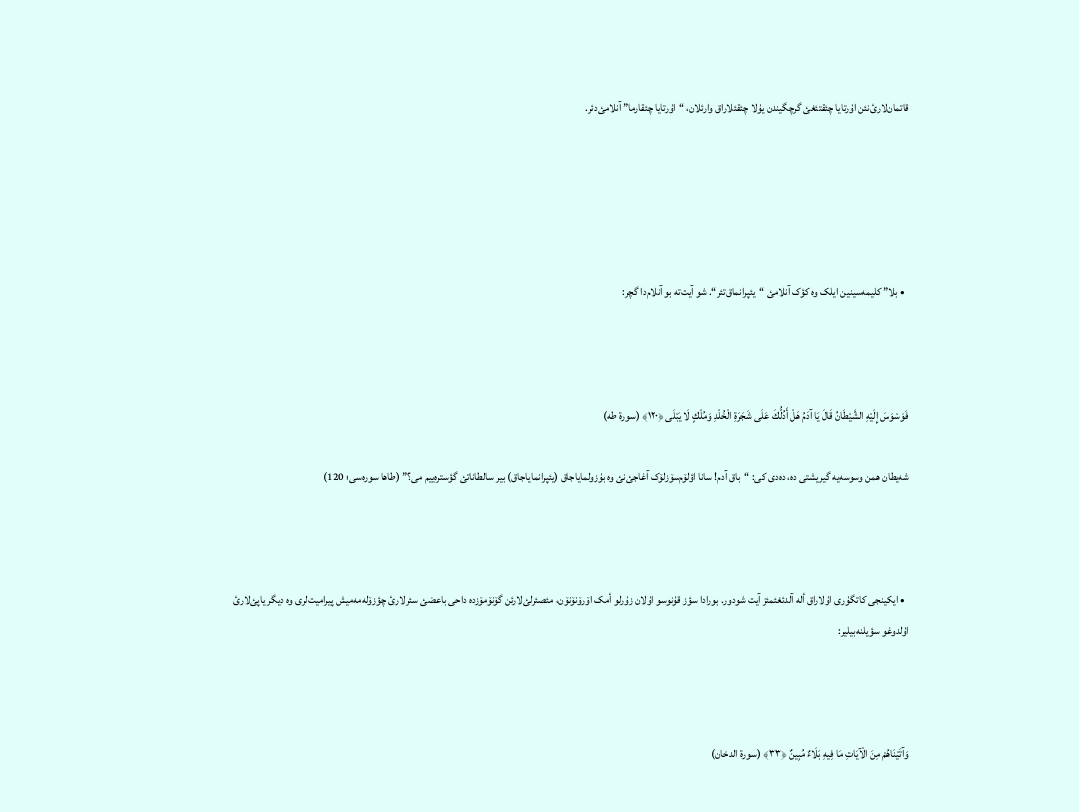قاتمان‌لارئ‌نئن اۇرتایا چئقتئغئ گرچگیندن یۇلا چئقئلاراق وارئلان، “اۇرتایا چئقارما” آنلامئ‌دئر.





  • بلا” کلیمەسینین ایلک وە کؤک آنلامئ “یئپرانماق‌تئر“. شو آیت‌تە بو آنلام‌دا گچر:



فَوَسْوَسَ إِلَيْهِ الشَّيْطَانُ قَالَ يَا آدَمُ هَلْ أَدُلُّكَ عَلَى شَجَرَةِ الْخُلْدِ وَمُلْكٍ لَا يَبْلَى ﴿۱۲۰﴾ (سورة طە)

شەیطان همن وسوسەیە گیریشتی دە، دەدی کی: “باق آدم! سانا اؤلۆم‌سۆزلۆک آغاجئ‌نئ وە بۇزولمایاجاق (یئپرانمایاجاق) بیر سالطاناتئ گؤسترەییم می؟” (طاها سورەسی؛ 120)



  • ایکینجی کاتگۇری اۇلاراق ألە آلدئغئمئز آیت شودور. بورادا سؤز قۇنوسو اۇلان زۇرلو أمک اۆرۆنۆنۆن، مئصئرلئ‌لارئن گۆنۆمۆزدە داحی باعضئ سئرلارئ چؤزۆلەمەمیش پیرامیت‌لری وە دیگر یاپئ‌لارئ اۇلدوغو سؤیلنەبیلیر:



وَآتَيْنَاهُمْ مِنَ الْآيَاتِ مَا فِيهِ بَلَاءٌ مُبِينٌ ﴿۳۳﴾ (سورة الدخان)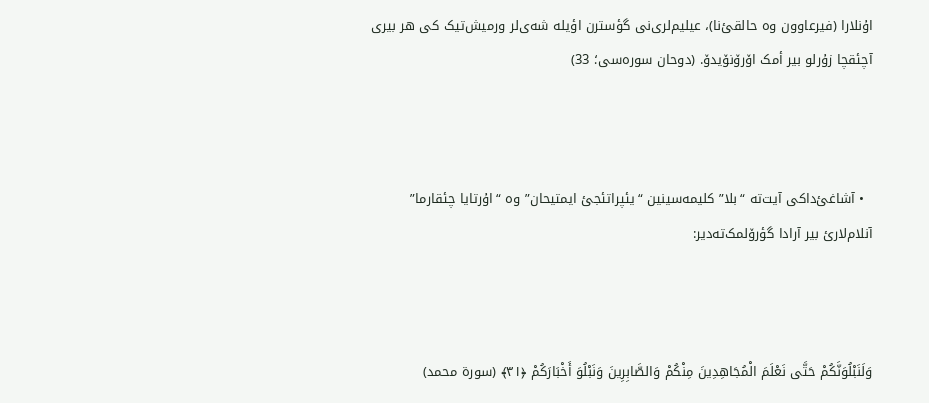اۇنلارا (فیرعاوون وە حالقئ‌نا)، عیلیم‌لری‌نی گؤسترن اؤیلە شەی‌لر ورمیش‌تیک کی هر بیری آچئقچا زۇرلو بیر أمک اۆرۆنۆیدۆ. (دوحان سورەسی؛ 33)



  • آشاغئ‌داکی آیت‌تە “بلا” کلیمەسینین “یئپراتئجئ ایمتیحان” وە “اۇرتایا چئقارما” آنلام‌لارئ بیر آرادا گؤرۆلمک‌تەدیر:



وَلَنَبْلُوَنَّكُمْ حَتَّى نَعْلَمَ الْمُجَاهِدِينَ مِنْكُمْ وَالصَّابِرِينَ وَنَبْلُوَ أَخْبَارَكُمْ ﴿۳۱﴾ (سورة محمد)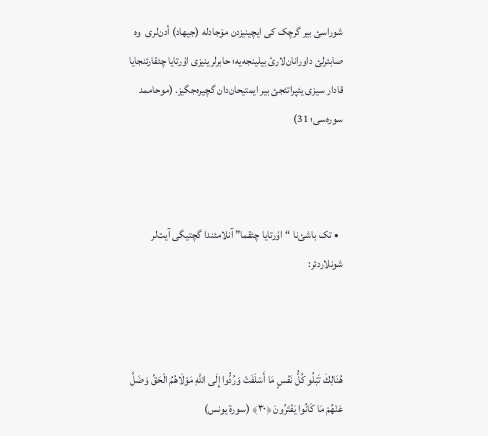شوراسئ بیر گرچک کی ایچینیزدن مۆجادلە (جیهاد) أدن‌لری  وە صابئرلئ داورانان‌لارئ بیلینجەیە؛ حابرلرینیزی اۇرتایا چئقارئنجایا قادار سیزی یئپراتئجئ بیر ایمتیحان‌دان گچیرەجگیز. (موحاممد سورەسی؛ 31)



  • تک باشئ‌نا “اۇرتایا چئقما” آنلامئندا گچتیگی آیت‌لر شونلاردئر:



هُنَالِكَ تَبْلُو كُلُّ نَفْسٍ مَا أَسْلَفَتْ وَرُدُّوا إِلَى اللَّهِ مَوْلَاهُمُ الْحَقِّ وَضَلَّ عَنْهُمْ مَا كَانُوا يَفْتَرُونَ ﴿۳۰﴾ (سورة یونس)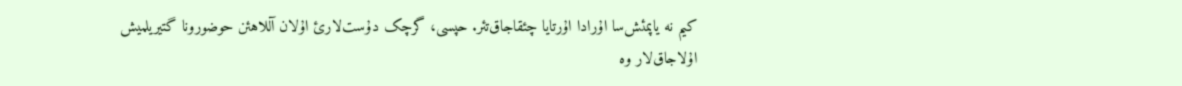کیم نە یاپمئش‌سا اۇرادا اۇرتایا چئقاجاق‌تئر. حپسی، گرچک دۇست‌لارئ اۇلان آللاهئن حوضورونا گتیریلمیش اۇلاجاق‌لار وە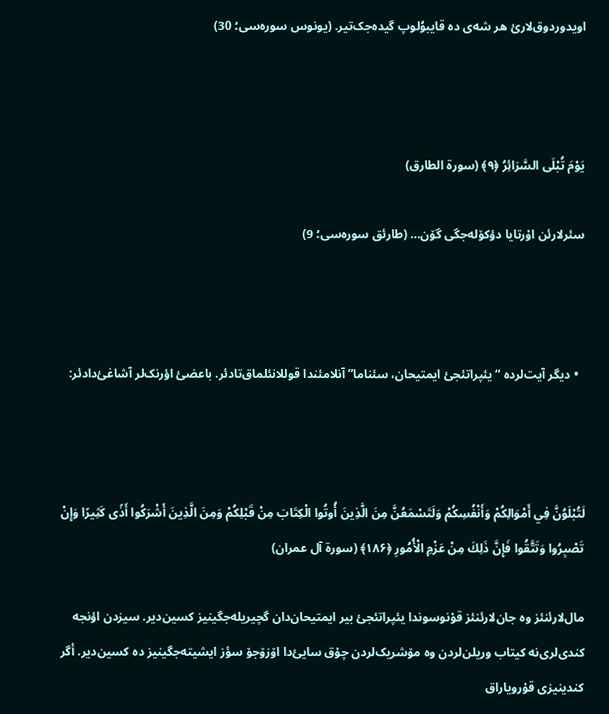اویدوردوق‌لارئ هر شەی دە قایبوُلوپ گیدەجک‌تیر. (یونوس سورەسی؛ 30)



يَوْمَ تُبْلَى السَّرَائِرُ ﴿۹﴾ (سورة الطارق)

سئرلارئن اۇرتایا دؤکۆلەجگی گۆن… (طارئق سورەسی؛ 9)



  • دیگر آیت‌لردە “یئپراتئجئ ایمتیحان، سئناما” آنلامئندا قوللانئلماق‌تادئر. باعضئ اؤرنک‌لر آشاغئ‌دادئر:



لَتُبْلَوُنَّ فِي أَمْوَالِكُمْ وَأَنْفُسِكُمْ وَلَتَسْمَعُنَّ مِنَ الَّذِينَ أُوتُوا الْكِتَابَ مِنْ قَبْلِكُمْ وَمِنَ الَّذِينَ أَشْرَكُوا أَذًى كَثِيرًا وَإِنْ تَصْبِرُوا وَتَتَّقُوا فَإِنَّ ذَلِكَ مِنْ عَزْمِ الْأُمُورِ ﴿۱۸۶﴾ (سورة آل عمران)

مال‌لارئنئز وە جان‌لارئنئز قۇنوسوندا یئپراتئجئ بیر ایمتیحان‌دان گچیریلەجگینیز کسین‌دیر. سیزدن اؤنجە کندی‌لری‌نە کیتاب وریلن‌لردن وە مۆشریک‌لردن چۇق سایئ‌دا اۆزۆجۆ سؤز ایشیتەجگینیز دە کسین‌دیر. أگر کندینیزی قۇرویاراق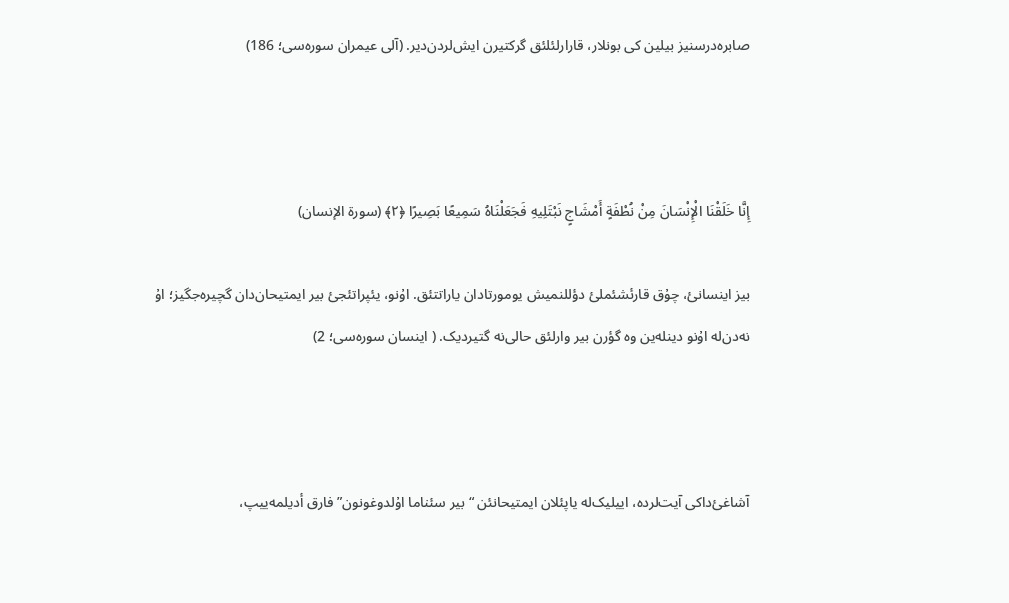صابرەدرسنیز بیلین کی بونلار، قارارلئلئق گرکتیرن ایش‌لردن‌دیر. (آلی عیمران سورەسی؛ 186)



إِنَّا خَلَقْنَا الْإِنْسَانَ مِنْ نُطْفَةٍ أَمْشَاجٍ نَبْتَلِيهِ فَجَعَلْنَاهُ سَمِيعًا بَصِيرًا ﴿۲﴾ (سورة الإنسان)

بیز اینسانئ، چۇق قارئشئملئ دؤللنمیش یومورتادان یاراتتئق. اۇنو، یئپراتئجئ بیر ایمتیحان‌دان گچیرەجگیز؛ اۇ نەدن‌لە اۇنو دینلەین وە گؤرن بیر وارلئق حالی‌نە گتیردیک. ( اینسان سورەسی؛ 2)



آشاغئ‌داکی آیت‌لردە، اییلیک‌لە یاپئلان ایمتیحانئن “بیر سئناما اۇلدوغونون” فارق أدیلمەییپ،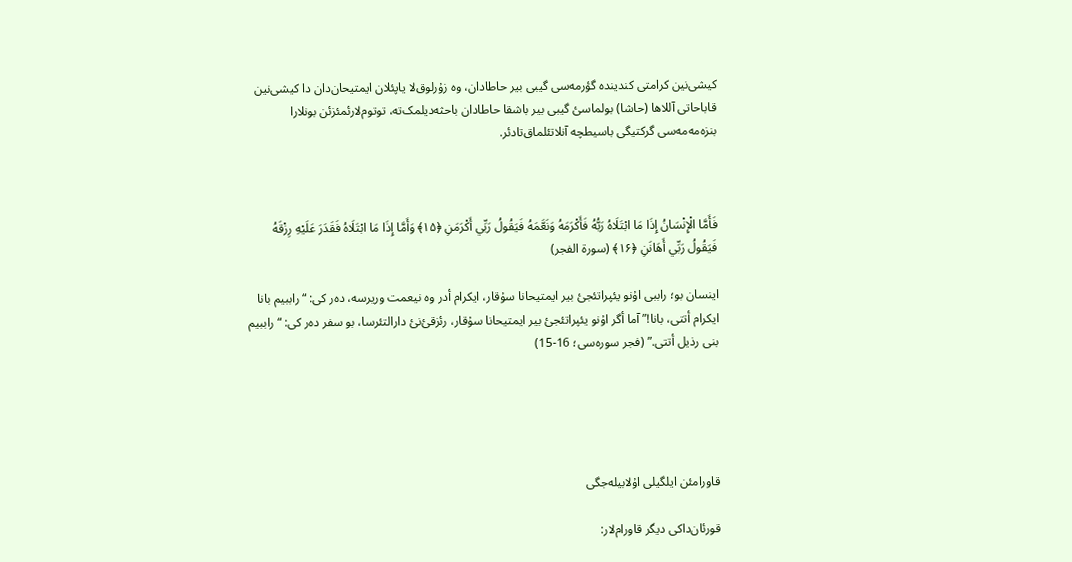کیشی‌نین کرامتی کندیندە گؤرمەسی گیبی بیر حاطادان، وە زۇرلوق‌لا یاپئلان ایمتیحان‌دان دا کیشی‌نین قاباحاتی آللاها (حاشا) بولماسئ گیبی بیر باشقا حاطادان باحثەدیلمک‌تە، توتوم‌لارئمئزئن بونلارا بنزەمەمەسی گرکتیگی باسیطچە آنلاتئلماق‌تادئر.



فَأَمَّا الْإِنْسَانُ إِذَا مَا ابْتَلَاهُ رَبُّهُ فَأَكْرَمَهُ وَنَعَّمَهُ فَيَقُولُ رَبِّي أَكْرَمَنِ ﴿۱۵﴾ وَأَمَّا إِذَا مَا ابْتَلَاهُ فَقَدَرَ عَلَيْهِ رِزْقَهُ فَيَقُولُ رَبِّي أَهَانَنِ ﴿۱۶﴾ (سورة الفجر)

اینسان بو؛ راببی اۇنو یئپراتئجئ بیر ایمتیحانا سۇقار، ایکرام أدر وە نیعمت وریرسە، دەر کی: “راببیم بانا ایکرام أتتی، بانا!” آما أگر اۇنو یئپراتئجئ بیر ایمتیحانا سۇقار، رئزقئ‌نئ دارالتئرسا، بو سفر دەر کی: “راببیم بنی رذیل أتتی.” (فجر سورەسی؛ 16-15)





قاورامئن ایلگیلی اۇلابیلەجگی

قورئان‌داکی دیگر قاورام‌لار: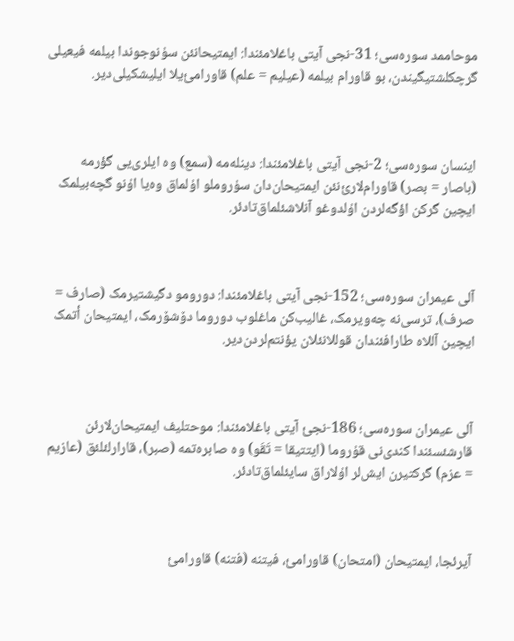موحاممد سورەسی؛ 31-نجی آیتی باغلامئندا: ایمتیحانئن سۇنوجوندا بیلمە فیعیلی گرچکلشتیگیندن، بو قاورام بیلمە (عیلیم = علم) قاورامئ‌یلا ایلیشکیلی‌دیر.



اینسان سورەسی؛ 2-نجی آیتی باغلامئندا: دینلەمە (سمع) وە ایلری‌یی گؤرمە (باصار = بصر) قاورام‌لارئ‌نئن ایمتیحان‌دان سۇروملو اۇلماق وەیا اۇنو گچەبیلمک ایچین گرکن اؤگەلردن اۇلدوغو آنلاشئلماق‌تادئر.



آلی عیمران سورەسی؛ 152-نجی آیتی باغلامئندا: دورومو دگیشتیرمک (صارف = صرف)، ترسی‌نە چەویرمک، غالیب‌کن ماغلوب دوروما دۆشۆرمک، ایمتیحان أتمک ایچین آللاە طارافئندان قوللانئلان یؤنتم‌لردن‌دیر.



آلی عیمران سورەسی؛ 186-نجئ آیتی باغلامئندا: موحتلیف ایمتیحان‌لارئن قارشئسئندا کندی‌نی قۇروما (ایتتیقا = تَقَو) وە صابرەتمە (صبر)، قارارلئلئق (عازیم = عزم) گرکتیرن ایش‌لر اۇلاراق سایئلماق‌تادئر.



آیرئجا، ایمتیحان (امتحان) قاورامئ، فیتنە (فتنە) قاورامئ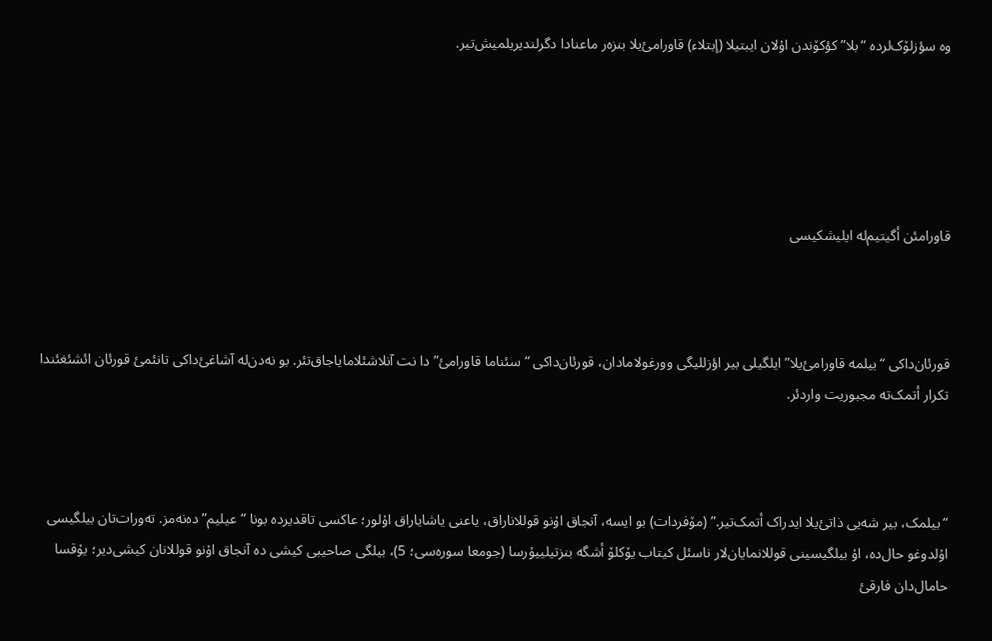وە سؤزلۆک‌لردە “بلا” کؤکۆندن اۇلان ایبتیلا (إبتلاء) قاورامئ‌یلا بنزەر ماعنادا دگرلندیریلمیش‌تیر.





قاورامئن أگیتیم‌لە ایلیشکیسی



قورئان‌داکی “بیلمە قاورامئ‌یلا” ایلگیلی بیر اؤزللیگی وورغولامادان، قورئان‌داکی “سئناما قاورامئ” دا نت آنلاشئلامایاجاق‌تئر. بو نەدن‌لە آشاغئ‌داکی تانئمئ قورئان ائشئغئندا تکرار أتمک‌تە مجبوریت واردئر.



“بیلمک، بیر شەیی ذاتئ‌یلا ایدراک أتمک‌تیر.” (مۆفردات) بو ایسە، آنجاق اۇنو قوللاناراق، یاعنی یاشایاراق اۇلور؛ عاکسی تاقدیردە بونا “عیلیم” دەنەمز. تەورات‌تان بیلگیسی اۇلدوغو حال‌دە، اۇ بیلگیسینی قوللانمایان‌لار ناسئل کیتاب یۆکلۆ أشگە بنزتیلییۇرسا (جومعا سورەسی؛ 5)، بیلگی صاحیبی کیشی دە آنجاق اۇنو قوللانان کیشی‌دیر؛ یۇقسا حامال‌دان فارقئ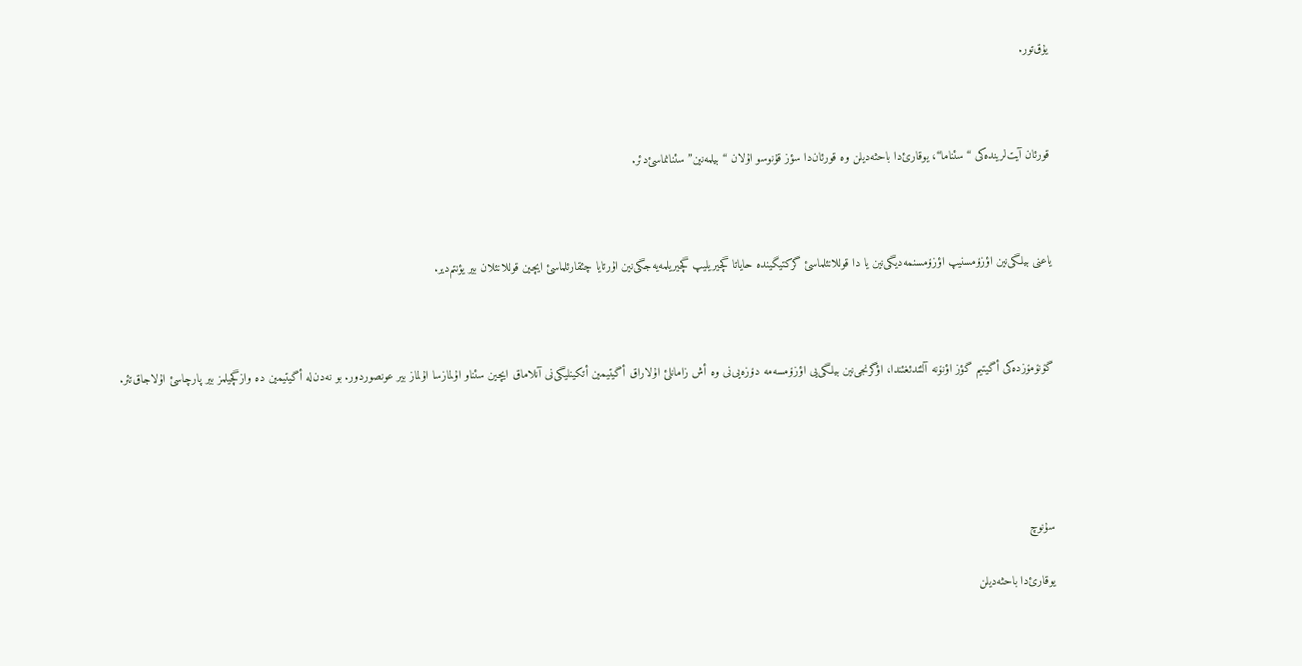یۇق‌تور.



قورئان آیت‌لریندەکی “سئناما“، یوقارئ‌دا باحثەدیلن وە قورئان‌دا سؤز قۇنوسو اۇلان “بیلمەنین” سئنانماسئ‌دئر.



یاعنی بیلگی‌نین اؤزۆمسنیپ اؤزۆمسنمەدیگی‌نین یا دا قوللانئلماسئ گرکتیگیندە حایاتا گچیریلیپ گچیریلمەیەجگی‌نین اۇرتایا چئقارئلماسئ ایچین قوللانئلان بیر یؤنتم‌دیر.



گۆنۆمۆزدەکی أگیتیم گؤز اؤنۆنە آلئندئغئندا، اؤگرنجی‌نین بیلگی‌یی اؤزۆمسەمە دۆزەیی‌نی وە أش زامانلئ اۇلاراق ‌أگیتیمین أتکینلیگی‌نی آنلاماق ایچین سئناو اۇلمازسا اۇلماز بیر عونصوردور. بو نەدن‌لە أگیتیمین دە وازگچیلمز بیر پارچاسئ اۇلاجاق‌تئر.





سۇنوچ

یوقارئ‌دا باحثەدیلن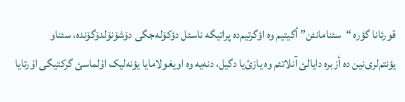قورئانا گؤرە “سئنامانئن” أگیتیم وە اؤگرتیم‌دە پراتیگە ناسئل دؤکۆلەجگی دۆشۆنۆلدۆگۆندە، سئناو یؤنتم‌لری‌نین دە أزبرە دایالئ آنلاتئم وە یازئ‌یا دگیل، دنەیە وە اویغولامایا یؤنەلیک اۇلماسئ گرکتیگی اۇرتایا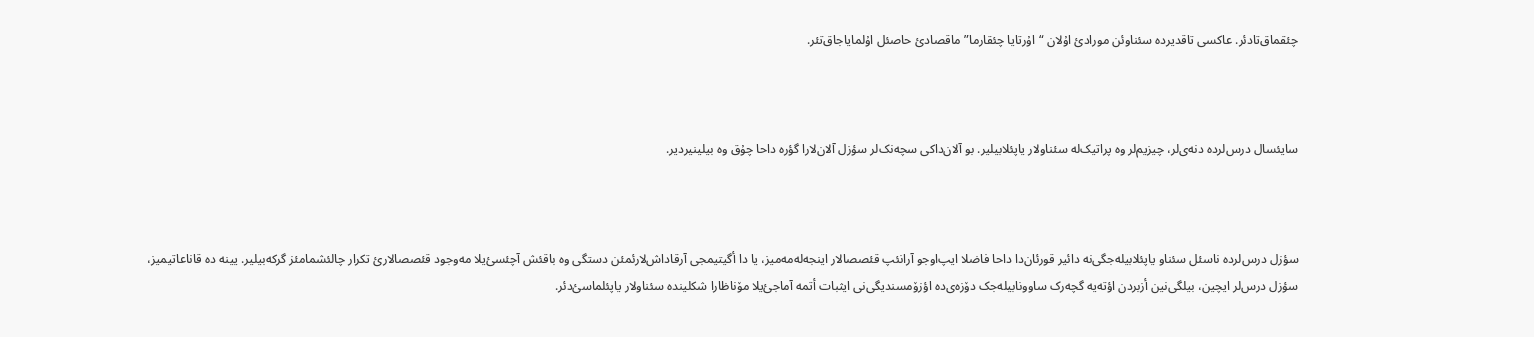چئقماق‌تادئر. عاکسی تاقدیردە سئناوئن مورادئ اۇلان “اۇرتایا چئقارما” ماقصادئ حاصئل اۇلمایاجاق‌تئر.



سایئسال درس‌لردە دنەی‌لر، چیزیم‌لر وە پراتیک‌لە سئناولار یاپئلابیلیر. بو آلان‌داکی سچەنک‌لر سؤزل آلان‌لارا گؤرە داحا چۇق وە بیلینیردیر.



سؤزل درس‌لردە ناسئل سئناو یاپئلابیلەجگی‌نە دائیر قورئان‌دا داحا فاضلا ایپ‌اوجو آرانئپ قئصصالار اینجەلەمەمیز، یا دا أگیتیمجی آرقاداش‌لارئمئن دستگی وە باقئش آچئسئ‌یلا مەوجود قئصصالارئ تکرار چالئشمامئز گرکەبیلیر. یینە دە قاناعاتیمیز، سؤزل درس‌لر ایچین، بیلگی‌نین أزبردن اؤتەیە گچەرک ساوونابیلەجک دۆزەی‌دە اؤزۆمسندیگی‌نی ایثبات أتمە آماجئ‌یلا مۆناظارا شکلیندە سئناولار یاپئلماسئ‌دئر.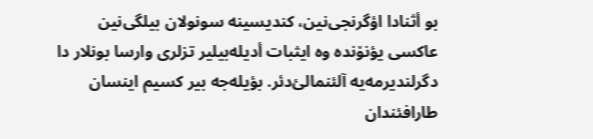بو أثنادا اؤگرنجی‌نین، کندیسینە سونولان بیلگی‌نین عاکسی یؤنۆندە وە ایثبات أدیلەبیلیر تزلری وارسا بونلار دا دگرلندیرمەیە آلئنمالئ‌دئر. بؤیلەجە بیر کسیم اینسان طارافئندان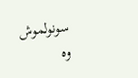سونولموش وە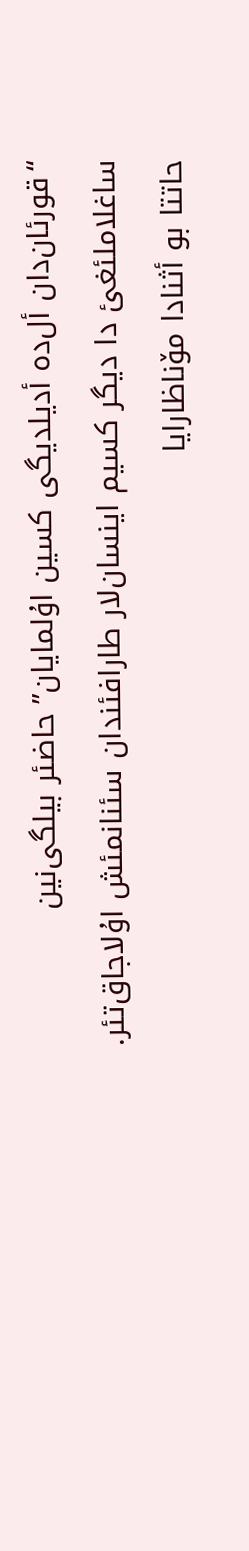“قورئان‌دان أل‌دە أدیلدیگی کسین اۇلمایان” حاضئر بیلگی‌نین ساغلاملئغئ دا دیگر کسیم اینسان‌لار طارافئندان سئنانمئش اۇلاجاق‌تئر. حاتتا بو أثنادا مۆناظارایا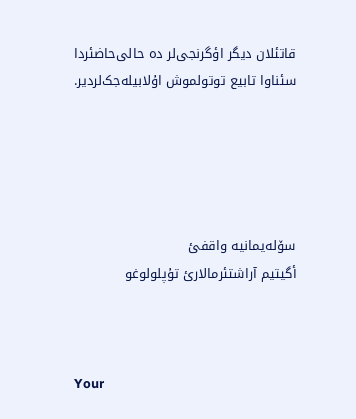قاتئلان دیگر اؤگرنجی‌لر دە حالی‌حاضئردا سئناوا تابیع توتولموش اۇلابیلەجک‌لردیر.





سۆلەیمانیە واقفئ
أگیتیم آراشتئرمالارئ تۇپلولوغو



Your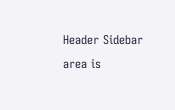Header Sidebar area is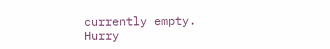currently empty. Hurry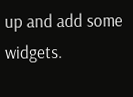up and add some widgets.